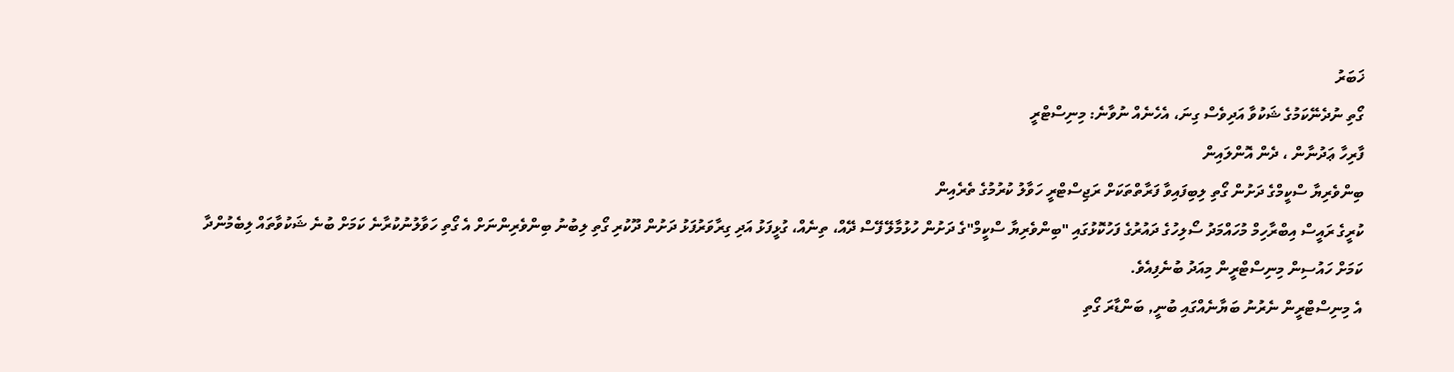ޚަބަރު
ގޯތި ނުދެނޭކަމުގެ ޝަކުވާ އަދިވެސް ގިނަ، އެހެނެއް ނުވާނެ: މިނިސްޓްރީ
ފާރިހާ ޢަދުނާން ، ދެން އޮންލައިން
ބިންވެރިޔާ ސްކީމްގެ ދަށުން ގޯތި ލިބިފައިވާ ފަރާތްތަކަށް ރަޖިސްޓްރީ ހަވާލު ކުރުމުގެ ތެރެއިން
ކުރީގެ ރައީސް އިބްރާހިމް މުހައްމަދު ސޯލިހުގެ ދައުރުގެ ފަހުކޮޅުގައި "ބިންވެރިޔާ ސްކީމް"ގެ ދަށުން ހުޅުމާލޭ ފޭސް ދޭއް، ތިނެއް، ގުޅީފަޅު އަދި ގިރާވަރުފަޅު ދަށުން ދޫކުރި ގޯތި ލިބުނު ބިންވެރިންނަށް އެ ގޯތި ހަވާލުނުކުރާނެ ކަމަށް ބުނެ ޝަކުވާތައް ލިބެމުންދާ ކަމަށް ހައުސިން މިނިސްޓްރީން މިއަދު ބުނެފިއެވެ.
އެ މިނިސްޓްރީން ނެރުނު ބަޔާނެއްގައި ބުނީ, ބަންޑާރަ ގޯތި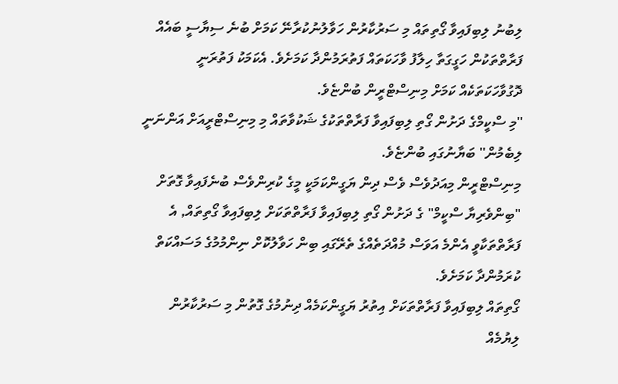ލިބުނު ލިބިފައިވާ ގޯތިތައް މި ސަރުކާރުން ހަވާލުނުކުރާނޭ ކަމަށް ބުނެ ސިޔާސީ ބައެއް ފަރާތްތަކުން ހަގީގަތާ ހިލާފު ވާހަކަތައް ފަތުރަމުންދާ ކަމަށެވެ. އެކަމަކު ފަތުރަނީ ދޮގުވާހަކަތަކެއް ކަމަށް މިނިސްޓްރީން ބުންޏެވެ.
''މި ސްކީމްގެ ދަށުން ގޯތި ލިބިފައިވާ ފަރާތްތަކުގެ ޝަކުވާތައް މި މިނިސްޓްރީއަށް އަންނަނީ ލިބެމުން'' ބަޔާނުގައި ބުންޏެވެ.
މިނިސްޓްރީން މިއަދުވެސް ވެސް ދިން ޔަގީންކަމަކީ މީގެ ކުރިންވެސް ބުނެފައިވާ ގޮތަށް "ބިންވެރިޔާ ސްކީމް" ގެ ދަށުން ގޯތި ލިބިފައިވާ ފަރާތްތަކަށް ލިބިފައިވާ ގޯތިތައް, އެ ފަރާތްތަކާވީ އެންމެ އަވަސް މުއްދަތެއްގެ ތެރޭގައި ބިން ހަވާލުކޮށް ނިންމުމުގެ މަސައްކަތް ކުރަމުންދާ ކަމަށެވެ.
ގޯތިތައް ލިބިފައިވާ ފަރާތްތަކަށް އިތުރު ޔަގީންކަމެއް ދިނުމުގެ ގޮތުން މި ސަރުކާރުން ލިޔުމެއް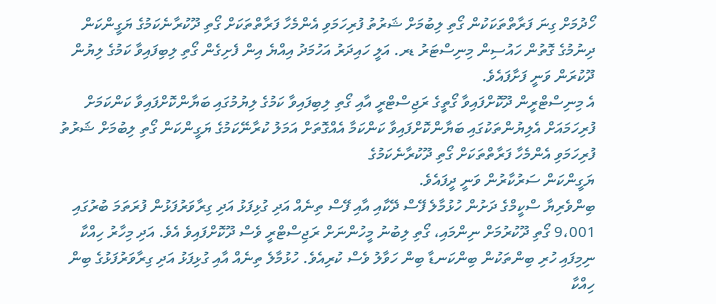ހޯދުމަށް ގިނަ ފަރާތްތަކަކުން ގޯތި ލިބުމަށް ޝަރުތު ފުރިހަމަވި އެންމެހާ ފަރާތްތަކަށް ގޯތި ދޫކުރާނެކަމުގެ ޔަގީންކަން ދިނުމުގެ ގޮތުން ހައުސިން މިނިސްޓަރު ޑރ. އަލީ ހައިދަރު އަހުމަދު އިއްޔެ އިން ފެށިގެން ގޯތި ލިބިފައިވާ ކަމުގެ ލިޔުން ދޫކުރަން ވަނީ ފަށާފައެވެ.
އެ މިނިސްޓްރީން ދޫކޮށްފައިވާ ގޯތީގެ ރަޖިސްޓްރީ އާއި ގޯތި ލިބިފައިވާ ކަމުގެ ލިޔުމުގައި ބަޔާންކޮށްފައިވާ ކަންކަމަށް ފުރިހަމައަށް އެލިޔުންތަކުގައި ބަޔާންކޮށްފައިވާ ކަންކަމާ އެއްގޮތަށް އަމަލު ކުރާނޭކަމުގެ ޔަގީންކަން ގޯތި ލިބުމަށް ޝަރުތު ފުރިހަމަވި އެންމެހާ ފަރާތްތަކަށް ގޯތި ދޫކުރާނެކަމުގެ
ޔަގީންކަން ސަރުކާރުން ވަނީ ދީފައެވެ.
ބިންވެރިޔާ ސްކީމްގެ ދަށުން ހުޅުމާލެ ފޭސް ދޭކާއި އާއި ފޭސް ތިނެއް އަދި ގުޅިފަޅު އަދި ގިރާވަރުފަޅުން ފުރަތަމަ ބުރުގައި 9،001 ގޯތި ދޫކުރުމަށް ނިންމައި، ގޯތި ލިބުނު މީހުންނަށް ރަޖިސްޓްރީ ވެސް ދޫކޮށްފައިވެ އެވެ. އަދި މިހާރު ހިއްކާ ނިމިފައި ހުރި ބިންތަކުން ބިންކަނޑާ ބިން ހަވާލު ވެސް ކުރިއެވެ. ހުޅުމާލެ ތިނެއް އާއި ގުޅިފަޅު އަދި ގިރާވަރުފަޅުގެ ބިން ހިއްކާ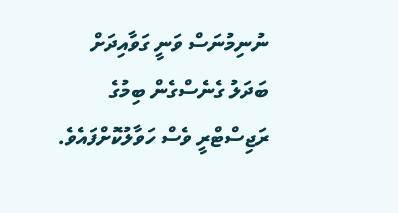ނުނިމުނަސް ވަނީ ގަވާއިދަށް ބަދަލު ގެނެސްގެން ބިމުގެ ރަޖިސްޓްރީ ވެސް ހަވާލުކޮށްފައެވެ.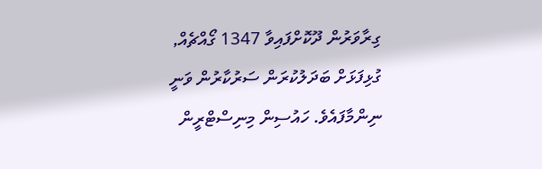ގިރާވަރުން ދޫކޮށްފައިވާ 1347 ގޯއްޗެއް, ގުޅިފަޅަށް ބަދަލުކުރަން ސަރުކާރުން ވަނީ ނިންމާފައެވެ. ހައުސިން މިނިސްޓްރީން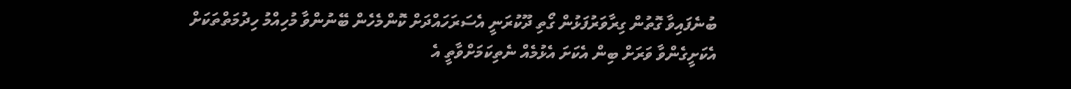ބުނެފައިވާ ގޮތުން ގިރާވަރުފަޅުން ގޯތި ދޫކުރަނީ އެސަރަހައްދަށް ކޮންމެހެން ބޭނުންވާ މުހިއްމު ހިދުމަތްތަކަށް އެކަށީގެންވާ ވަރަށް ބިން އެކަށަ އެޅުމެއް ނެތިކަމަށްވާތީ އެ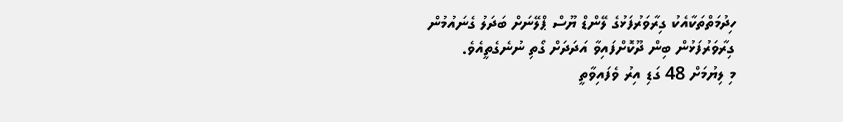ހިދުމަތްތަކާއެކު ގިރާވަރުފަޅުގެ ލޭންޑް ޔޫސް ޕްލޭނަށް ބަދަލު ގެނައުމުން ގިރާވަރުފަޅުން ބިން ދޫކޮށްފައިވާ އަދަދަށް ގޯތި ނުނެގެތީއެވެ.
މި ލިޔުމަށް 48 ގަޑި އިރު ވެފައިވާތީ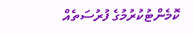ކޮމެންޓުކުރުމުގެ ފުރުސަތެއް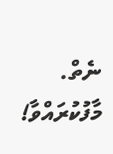ނެތް. މާފުކުރައްވާ!